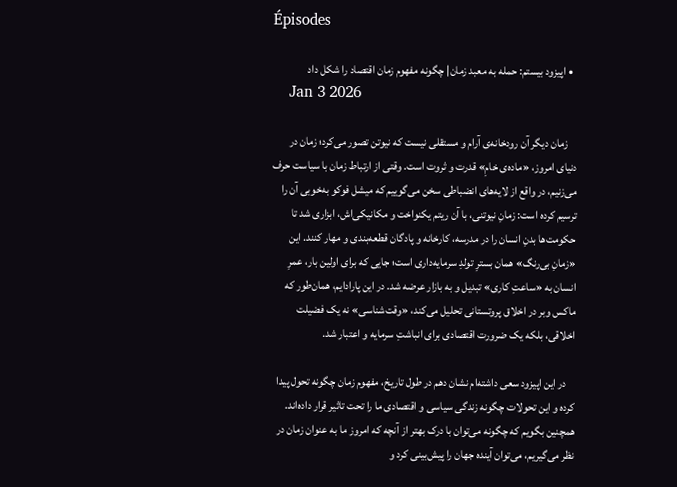Épisodes

  • اپیزود بیستم: حمله به معبد زمان| چگونه مفهوم زمان اقتصاد را شکل داد
    Jan 3 2026

    زمان دیگر آن رودخانه‌ی آرام و مستقلی نیست که نیوتن تصور می‌کرد؛ زمان در دنیای امروز، «ماده‌ی خامِ» قدرت و ثروت است. وقتی از ارتباط زمان با سیاست حرف می‌زنیم، در واقع از لایه‌های انضباطی سخن می‌گوییم که میشل فوکو به‌خوبی آن را ترسیم کرده است: زمانِ نیوتنی، با آن ریتم یکنواخت و مکانیکی‌اش، ابزاری شد تا حکومت‌ها بدنِ انسان را در مدرسه، کارخانه و پادگان قطعه‌بندی و مهار کنند. این «زمانِ بی‌رنگ» همان بسترِ تولدِ سرمایه‌داری است؛ جایی که برای اولین بار، عمرِ انسان به «ساعتِ کاری» تبدیل و به بازار عرضه شد. در این پارادایم، همان‌طور که ماکس وبر در اخلاق پروتستانی تحلیل می‌کند، «وقت‌شناسی» نه یک فضیلت اخلاقی، بلکه یک ضرورت اقتصادی برای انباشتِ سرمایه و اعتبار شد.

    در این اپیزود سعی داشته‌ام نشان دهم در طول تاریخ، مفهوم زمان چگونه تحول پیدا کرده و این تحولات چگونه زندگی سیاسی و اقتصادی ما را تحت تاثیر قرار داده‌اند. همچنین بگویم که چگونه می‌توان با درک بهتر از آنچه که امروز ما به عنوان زمان در نظر می‌گیریم، می‌توان آینده جهان را پیش‌بینی کرد و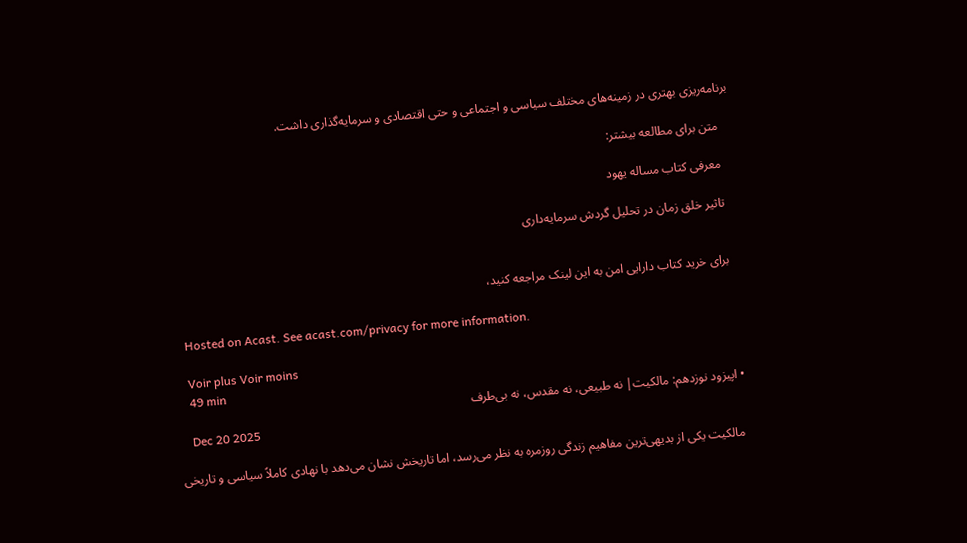برنامه‌ریزی بهتری در زمینه‌های مختلف سیاسی و اجتماعی و حتی اقتصادی و سرمایه‌گذاری داشت.

    متن برای مطالعه بیشتر:

    معرفی کتاب مساله یهود

    تاثیر خلق زمان در تحلیل گردش سرمایه‌داری


    برای خرید کتاب دارایی امن به این لینک مراجعه کنید،

    Hosted on Acast. See acast.com/privacy for more information.

    Voir plus Voir moins
    49 min
  • اپیزود نوزدهم: مالکیت| نه طبیعی، نه مقدس، نه بی‌طرف
    Dec 20 2025

    مالکیت یکی از بدیهی‌ترین مفاهیم زندگی روزمره به نظر می‌رسد، اما تاریخش نشان می‌دهد با نهادی کاملاً سیاسی و تاریخی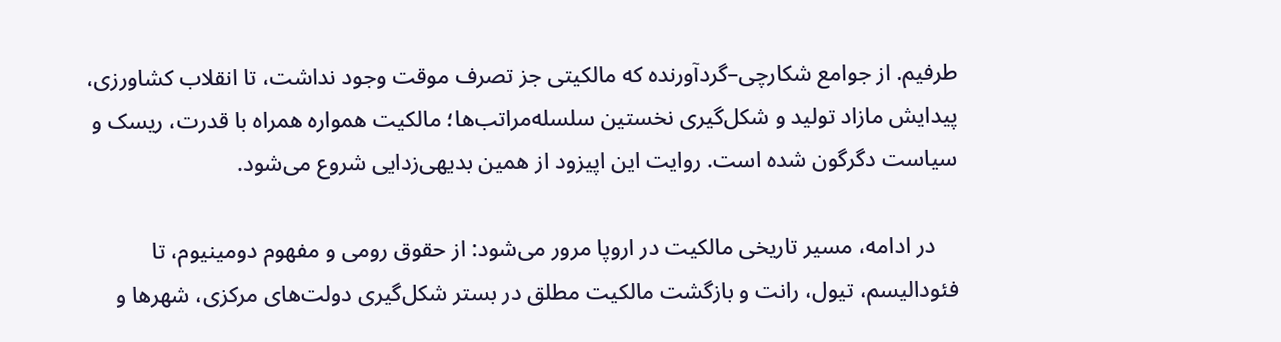طرفیم. از جوامع شکارچی–گردآورنده که مالکیتی جز تصرف موقت وجود نداشت، تا انقلاب کشاورزی، پیدایش مازاد تولید و شکل‌گیری نخستین سلسله‌مراتب‌ها؛ مالکیت همواره همراه با قدرت، ریسک و سیاست دگرگون شده است. روایت این اپیزود از همین بدیهی‌زدایی شروع می‌شود.

    در ادامه، مسیر تاریخی مالکیت در اروپا مرور می‌شود: از حقوق رومی و مفهوم دومینیوم، تا فئودالیسم، تیول، رانت و بازگشت مالکیت مطلق در بستر شکل‌گیری دولت‌های مرکزی، شهرها و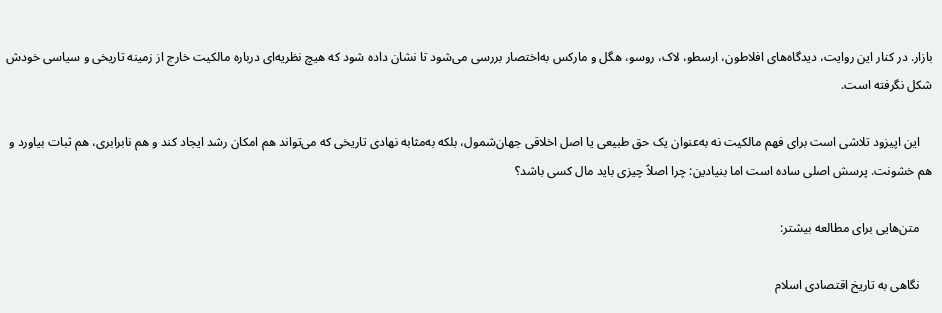بازار. در کنار این روایت، دیدگاه‌های افلاطون، ارسطو، لاک، روسو، هگل و مارکس به‌اختصار بررسی می‌شود تا نشان داده شود که هیچ نظریه‌ای درباره مالکیت خارج از زمینه تاریخی و سیاسی خودش شکل نگرفته است.

    این اپیزود تلاشی است برای فهم مالکیت نه به‌عنوان یک حق طبیعی یا اصل اخلاقی جهان‌شمول، بلکه به‌مثابه نهادی تاریخی که می‌تواند هم امکان رشد ایجاد کند و هم نابرابری، هم ثبات بیاورد و هم خشونت. پرسش اصلی ساده است اما بنیادین: چرا اصلاً چیزی باید مال کسی باشد؟

    متن‌هایی برای مطالعه بیشتر:

    نگاهی به تاریخ اقتصادی اسلام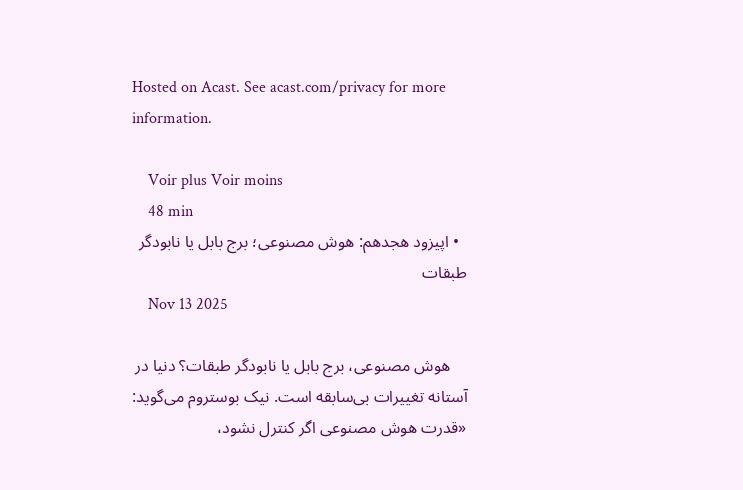Hosted on Acast. See acast.com/privacy for more information.

    Voir plus Voir moins
    48 min
  • اپیزود هجدهم: هوش مصنوعی؛ برج بابل یا نابودگر طبقات
    Nov 13 2025

    هوش مصنوعی، برج بابل یا نابودگر طبقات؟ دنیا در آستانه تغییرات بی‌سابقه است. نیک بوستروم می‌گوید: «قدرت هوش مصنوعی اگر کنترل نشود،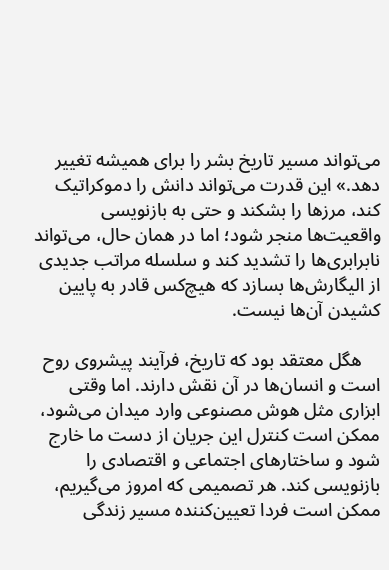می‌تواند مسیر تاریخ بشر را برای همیشه تغییر دهد.» این قدرت می‌تواند دانش را دموکراتیک کند، مرزها را بشکند و حتی به بازنویسی واقعیت‌ها منجر شود؛ اما در همان حال، می‌تواند نابرابری‌ها را تشدید کند و سلسله مراتب جدیدی از الیگارش‌ها بسازد که هیچ‌کس قادر به پایین کشیدن آن‌ها نیست.

    هگل معتقد بود که تاریخ، فرآیند پیشروی روح است و انسان‌ها در آن نقش دارند. اما وقتی ابزاری مثل هوش مصنوعی وارد میدان می‌شود، ممکن است کنترل این جریان از دست ما خارج شود و ساختارهای اجتماعی و اقتصادی را بازنویسی کند. هر تصمیمی که امروز می‌گیریم، ممکن است فردا تعیین‌کننده مسیر زندگی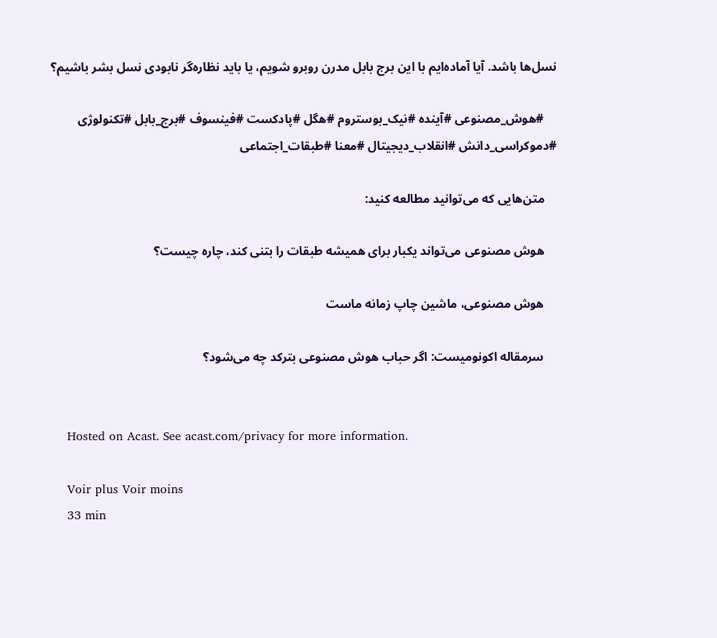نسل‌ها باشد. آیا آماده‌ایم با این برج بابل مدرن روبرو شویم، یا باید نظاره‌گر نابودی نسل بشر باشیم؟

    #هوش_مصنوعی #آینده #نیک_بوستروم #هگل #پادکست #فینسوف #برج_بابل #تکنولوژی #دموکراسی_دانش #انقلاب_دیجیتال #معنا #طبقات_اجتماعی

    متن‌هایی که می‌توانید مطالعه کنید:

    هوش مصنوعی می‌تواند یکبار برای همیشه طبقات را بتنی کند، چاره چیست؟

    هوش مصنوعی، ماشین چاپ زمانه ماست

    سرمقاله اکونومیست: اگر حباب هوش مصنوعی بترکد چه می‌شود؟


    Hosted on Acast. See acast.com/privacy for more information.

    Voir plus Voir moins
    33 min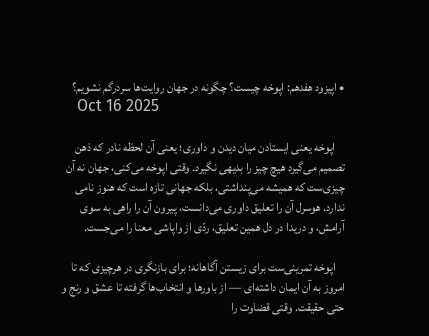• اپیزود هفدهم: اپوخه چیست؟ چگونه در جهان روایت‌ها سردرگم نشویم؟
    Oct 16 2025

    اپوخه یعنی ایستادن میان دیدن و داوری؛ یعنی آن لحظه نادر که ذهن تصمیم می‌گیرد هیچ چیز را بدیهی نگیرد. وقتی اپوخه می‌کنی، جهان نه آن چیزی‌ست که همیشه می‌پنداشتی، بلکه جهانی تازه است که هنوز نامی ندارد. هوسرل آن را تعلیق داوری می‌دانست، پیرون آن را راهی به سوی آرامش، و دریدا در دل همین تعلیق، ردّی از واپاشی معنا را می‌جست.

    اپوخه تمرینی‌ست برای زیستن آگاهانه؛ برای بازنگری در هرچیزی که تا امروز به آن ایمان داشته‌ای — از باورها و انتخاب‌ها گرفته تا عشق و رنج و حتی حقیقت. وقتی قضاوت را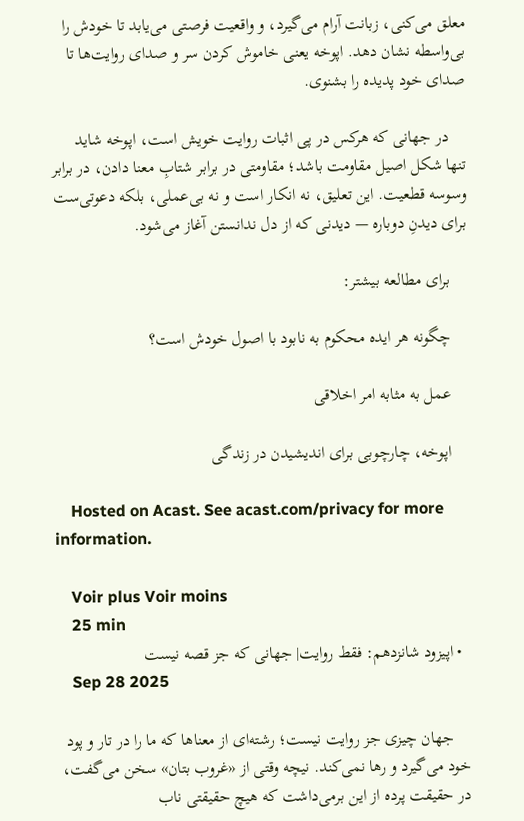معلق می‌کنی، زبانت آرام می‌گیرد، و واقعیت فرصتی می‌یابد تا خودش را بی‌واسطه نشان دهد. اپوخه یعنی خاموش کردن سر و صدای روایت‌ها تا صدای خود پدیده را بشنوی.

    در جهانی که هرکس در پی اثبات روایت خویش است، اپوخه شاید تنها شکل اصیل مقاومت باشد؛ مقاومتی در برابر شتابِ معنا دادن، در برابر وسوسه قطعیت. این تعلیق، نه انکار است و نه بی‌عملی، بلکه دعوتی‌ست برای دیدنِ دوباره — دیدنی که از دل ندانستن آغاز می‌شود.

    برای مطالعه بیشتر:

    چگونه هر ایده محکوم به نابود با اصول خودش است؟

    عمل به مثابه امر اخلاقی

    اپوخه، چارچوبی برای اندیشیدن در زندگی

    Hosted on Acast. See acast.com/privacy for more information.

    Voir plus Voir moins
    25 min
  • اپیزود شانزدهم: فقط روایت| جهانی که جز قصه نیست
    Sep 28 2025

    جهان چیزی جز روایت نیست؛ رشته‌ای از معناها که ما را در تار و پود خود می‌گیرد و رها نمی‌کند. نیچه وقتی از «غروب بتان» سخن می‌گفت، در حقیقت پرده از این برمی‌داشت که هیچ حقیقتی ناب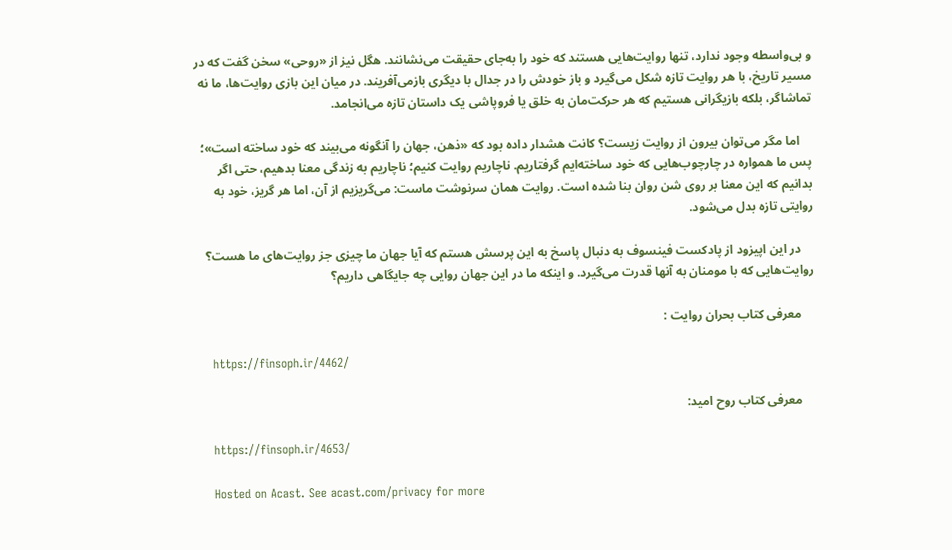و بی‌واسطه وجود ندارد، تنها روایت‌هایی هستند که خود را به‌جای حقیقت می‌نشانند. هگل نیز از «روحی» سخن گفت که در مسیر تاریخ، با هر روایت تازه شکل می‌گیرد و باز خودش را در جدال با دیگری بازمی‌آفریند. در میان این بازی روایت‌ها، ما نه تماشاگر، بلکه بازیگرانی هستیم که هر حرکت‌مان به خلق یا فروپاشی یک داستان تازه می‌انجامد.

    اما مگر می‌توان بیرون از روایت زیست؟ کانت هشدار داده بود که «ذهن، جهان را آنگونه می‌بیند که خود ساخته است»؛ پس ما همواره در چارچوب‌هایی که خود ساخته‌ایم گرفتاریم. ناچاریم روایت کنیم؛ ناچاریم به زندگی معنا بدهیم، حتی اگر بدانیم که این معنا بر روی شن روان بنا شده است. روایت همان سرنوشت ماست: می‌گریزیم از آن، اما هر گریز، خود به روایتی تازه بدل می‌شود.

    در این اپیزود از پادکست فینسوف به دنبال پاسخ به این پرسش هستم که آیا جهان ما چیزی جز روایت‌های ما هست؟ روایت‌هایی که با مومنان به آنها قدرت می‌گیرد. و اینکه ما در این جهان روایی چه جایگاهی داریم؟

    معرفی کتاب بحران روایت :

    https://finsoph.ir/4462/

    معرفی کتاب روح امید:

    https://finsoph.ir/4653/

    Hosted on Acast. See acast.com/privacy for more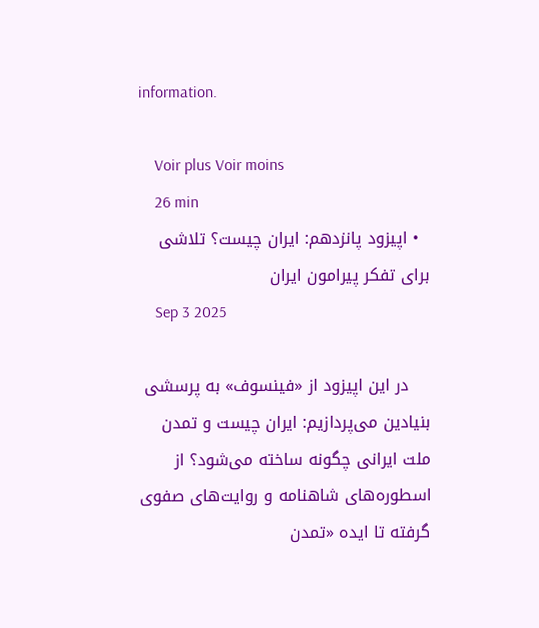information.

    Voir plus Voir moins
    26 min
  • اپیزود پانزدهم: ایران چیست؟ تلاشی برای تفکر پیرامون ایران
    Sep 3 2025

    در این اپیزود از «فینسوف» به پرسشی بنیادین می‌پردازیم: ایران چیست و تمدن ملت ایرانی چگونه ساخته می‌شود؟ از اسطوره‌های شاهنامه و روایت‌های صفوی گرفته تا ایده «تمدن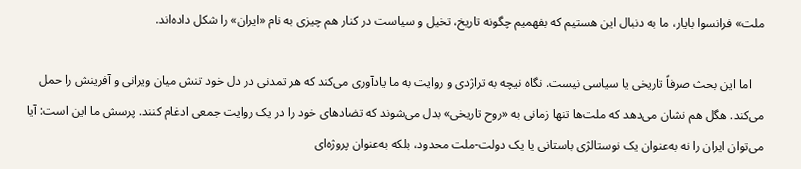ملت» فرانسوا بایار، ما به دنبال این هستیم که بفهمیم چگونه تاریخ، تخیل و سیاست در کنار هم چیزی به نام «ایران» را شکل داده‌اند.

    اما این بحث صرفاً تاریخی یا سیاسی نیست. نگاه نیچه به تراژدی و روایت به ما یادآوری می‌کند که هر تمدنی در دل خود تنش میان ویرانی و آفرینش را حمل می‌کند. هگل هم نشان می‌دهد که ملت‌ها تنها زمانی به «روح تاریخی» بدل می‌شوند که تضادهای خود را در یک روایت جمعی ادغام کنند. پرسش ما این است: آیا می‌توان ایران را نه به‌عنوان یک نوستالژی باستانی یا یک دولت-ملت محدود، بلکه به‌عنوان پروژه‌ای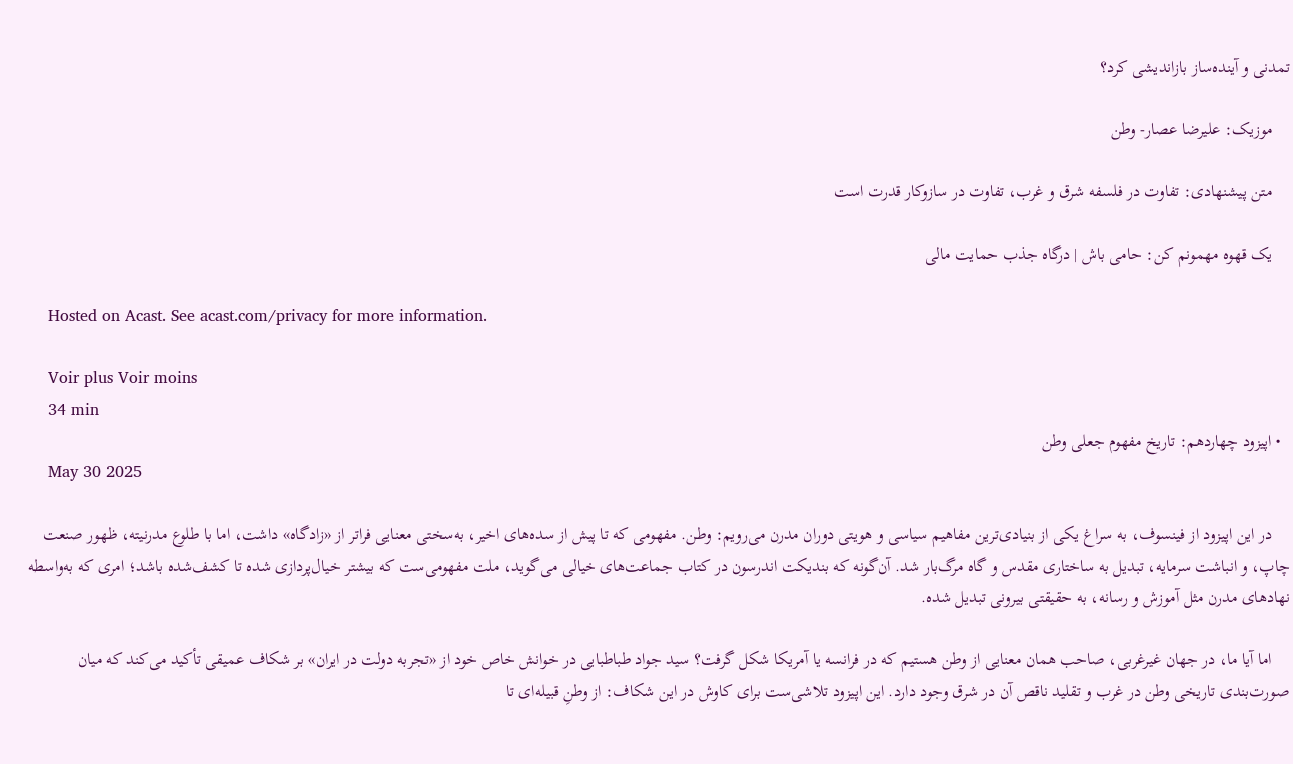تمدنی و آینده‌ساز بازاندیشی کرد؟

    موزیک: علیرضا عصار- وطن

    متن پیشنهادی: تفاوت در فلسفه شرق و غرب، تفاوت در سازوکار قدرت است

    یک قهوه مهمونم کن: حامی باش | درگاه جذب حمایت مالی

    Hosted on Acast. See acast.com/privacy for more information.

    Voir plus Voir moins
    34 min
  • اپیزود چهاردهم: تاریخ مفهوم جعلی وطن
    May 30 2025

    در این اپیزود از فینسوف، به سراغ یکی از بنیادی‌ترین مفاهیم سیاسی و هویتی دوران مدرن می‌رویم: وطن. مفهومی که تا پیش از سده‌های اخیر، به‌سختی معنایی فراتر از «زادگاه» داشت، اما با طلوع مدرنیته، ظهور صنعت چاپ، و انباشت سرمایه، تبدیل به ساختاری مقدس و گاه مرگ‌بار شد. آن‌گونه که بندیکت اندرسون در کتاب جماعت‌های خیالی می‌گوید، ملت مفهومی‌ست که بیشتر خیال‌پردازی شده تا کشف‌شده باشد؛ امری که به‌واسطه نهادهای مدرن مثل آموزش و رسانه، به حقیقتی بیرونی تبدیل شده.

    اما آیا ما، در جهان غیرغربی، صاحب همان معنایی از وطن هستیم که در فرانسه یا آمریکا شکل گرفت؟ سید جواد طباطبایی در خوانش خاص خود از «تجربه دولت در ایران» بر شکاف عمیقی تأکید می‌کند که میان صورت‌بندی تاریخی وطن در غرب و تقلید ناقص آن در شرق وجود دارد. این اپیزود تلاشی‌ست برای کاوش در این شکاف: از وطنِ قبیله‌ای تا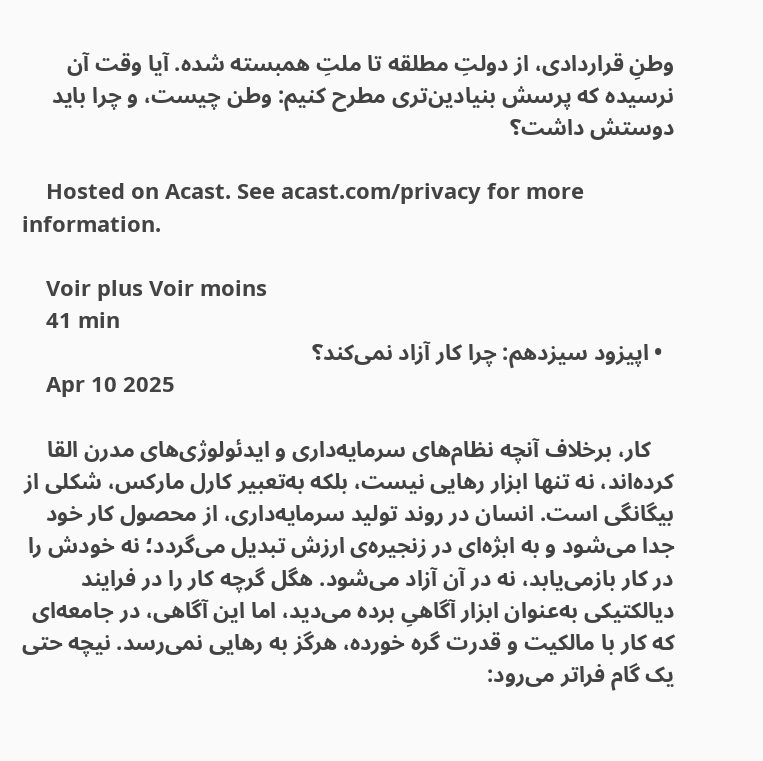وطنِ قراردادی، از دولتِ مطلقه تا ملتِ همبسته شده. آیا وقت آن نرسیده که پرسش بنیادین‌تری مطرح کنیم: وطن چیست، و چرا باید دوستش داشت؟

    Hosted on Acast. See acast.com/privacy for more information.

    Voir plus Voir moins
    41 min
  • اپیزود سیزدهم: چرا کار آزاد نمی‌کند؟
    Apr 10 2025

    کار، برخلاف آنچه نظام‌های سرمایه‌داری و ایدئولوژی‌های مدرن القا کرده‌اند، نه تنها ابزار رهایی نیست، بلکه به‌تعبیر کارل مارکس، شکلی از بیگانگی است. انسان در روند تولید سرمایه‌داری، از محصول کار خود جدا می‌شود و به ابژه‌ای در زنجیره‌ی ارزش تبدیل می‌گردد؛ نه خودش را در کار بازمی‌یابد، نه در آن آزاد می‌شود. هگل گرچه کار را در فرایند دیالکتیکی به‌عنوان ابزار آگاهیِ برده می‌دید، اما این آگاهی، در جامعه‌ای که کار با مالکیت و قدرت گره خورده، هرگز به رهایی نمی‌رسد. نیچه حتی یک گام فراتر می‌رود: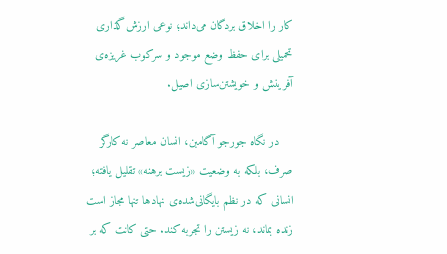کار را اخلاق بردگان می‌داند؛ نوعی ارزش‌گذاری تحمیلی برای حفظ وضع موجود و سرکوب غریزه‌ی آفرینش و خویشتن‌سازی اصیل.

    در نگاه جورجو آگامبن، انسان معاصر نه کارگر صرف، بلکه به وضعیت «زیست برهنه» تقلیل یافته؛ انسانی که در نظم بایگانی‌شده‌ی نهادها تنها مجاز است زنده بماند، نه زیستن را تجربه کند. حتی کانت که بر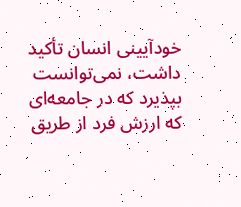خودآیینی انسان تأکید داشت، نمی‌توانست بپذیرد که در جامعه‌ای که ارزش فرد از طریق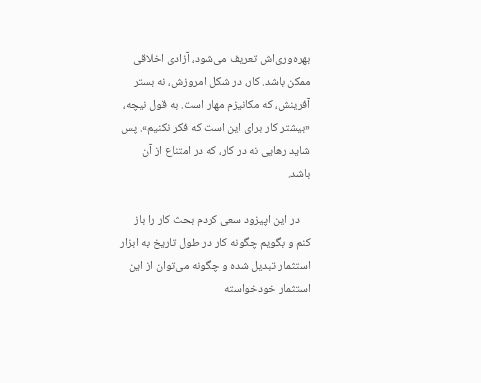بهره‌وری‌اش تعریف می‌شود، آزادی اخلاقی ممکن باشد. کار، در شکل امروزش، نه بستر آفرینش، که مکانیزم مهار است. به قول نیچه، «بیشتر کار برای این است که فکر نکنیم». پس شاید رهایی نه در کار، که در امتناع از آن باشد.

    در این اپیزود سعی کردم بحث کار را باز کنم و بگویم چگونه کار در طول تاریخ به ابزار استثمار تبدیل شده و چگونه می‌توان از این استثمار خودخواسته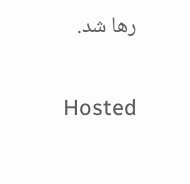رها شد.

    Hosted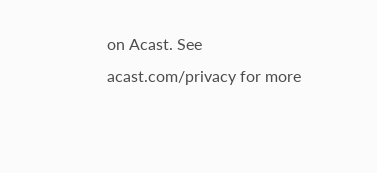on Acast. See acast.com/privacy for more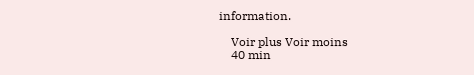information.

    Voir plus Voir moins
    40 min